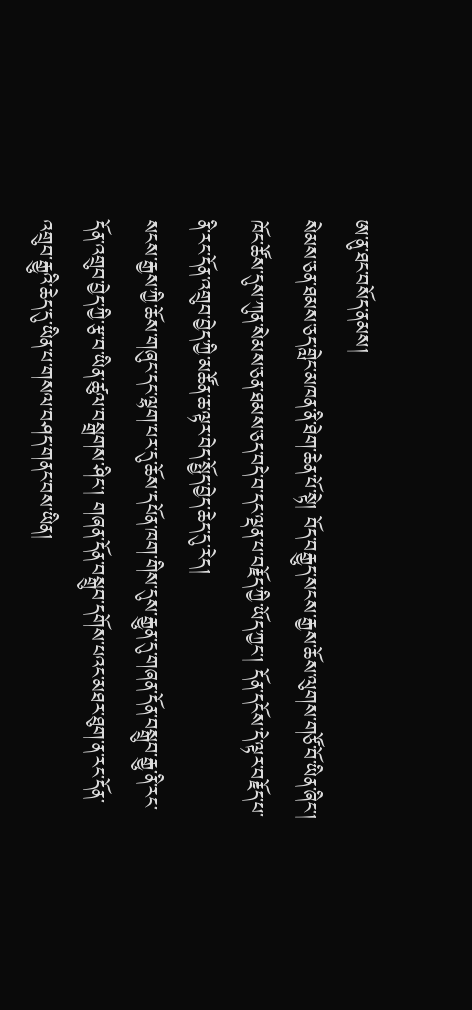ཨ་ནུ་ཐང་བསོད་ནམས།
སེམས་ཅན་ཐམས་ཅད་གླེང་མཁན་ནི་ཐེག་ཆེན་པོ་སྟེ། བོད་བརྒྱུད་སངས་རྒྱས་ཆོས་ལུགས་གཙོ་བོ་ཡིན་ཞིང་། ཁོང་ཚོས་དུས་ཀུན་སེམས་ཅན་ཐམས་ཅད་བདེ་བ་དང་ལྡན་པ་བརྗོད་ཀྱི་ཡོད་ཀྱང་། དོན་དངོས་དེ་ལྟར་བརྗོད་པ་ནི་རང་དོན་འགྲུབ་བྱེད་ཀྱི་མཚོན་ཆ་ལྟར་བེད་སྤྱོད་བྱེད་ཆེད་དུ་རེད།
སངས་རྒྱས་ཀྱི་ཆོས་གཞུང་དང་ལྷག་པར་དུ་ཆོས་དཔོན་ཁག་གིས་དུས་རྒྱུན་དུ་གཞན་དོན་བསྒྲུབ་རྒྱུ་ནི་རང་དོན་འགྲུབ་བྱེད་ཀྱི་རྩ་བ་ཡིན་ཚུལ་བསྒྲགས་ཤིང་། གཞན་དོན་བསྒྲུབ་དགོས་པའང་མཐར་ཐུག་ན་རང་དོན་འགྲུབ་རྒྱུའི་ཆེད་དུ་ཡིན་པ་གསལ་བཤད་གནང་བས་ཡིན།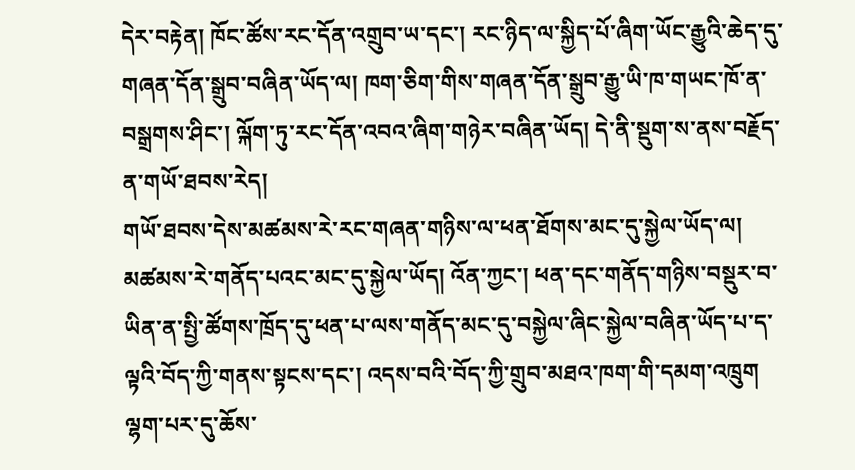དེར་བརྟེན། ཁོང་ཚོས་རང་དོན་འགྲུབ་ཡ་དང་། རང་ཉིད་ལ་སྐྱིད་པོ་ཞིག་ཡོང་རྒྱུའི་ཆེད་དུ་གཞན་དོན་སྒྲུབ་བཞིན་ཡོད་ལ། ཁག་ཅིག་གིས་གཞན་དོན་སྒྲུབ་རྒྱུ་ཡི་ཁ་གཡང་ཁོ་ན་བསྒྲགས་ཤིང་། ལྐོག་ཏུ་རང་དོན་འབའ་ཞིག་གཉེར་བཞིན་ཡོད། དེ་ནི་སྡུག་ས་ནས་བརྗོད་ན་གཡོ་ཐབས་རེད།
གཡོ་ཐབས་དེས་མཚམས་རེ་རང་གཞན་གཉིས་ལ་ཕན་ཐོགས་མང་དུ་སྐྱེལ་ཡོད་ལ། མཚམས་རེ་གནོད་པའང་མང་དུ་སྐྱེལ་ཡོད། འོན་ཀྱང་། ཕན་དང་གནོད་གཉིས་བསྡུར་བ་ཡིན་ན་སྤྱི་ཚོགས་ཁྲོད་དུ་ཕན་པ་ལས་གནོད་མང་དུ་བསྐྱེལ་ཞིང་སྐྱེལ་བཞིན་ཡོད་པ་ད་ལྟའི་བོད་ཀྱི་གནས་སྟངས་དང་། འདས་བའི་བོད་ཀྱི་གྲུབ་མཐའ་ཁག་གི་དམག་འཁྲུག ལྷག་པར་དུ་ཆོས་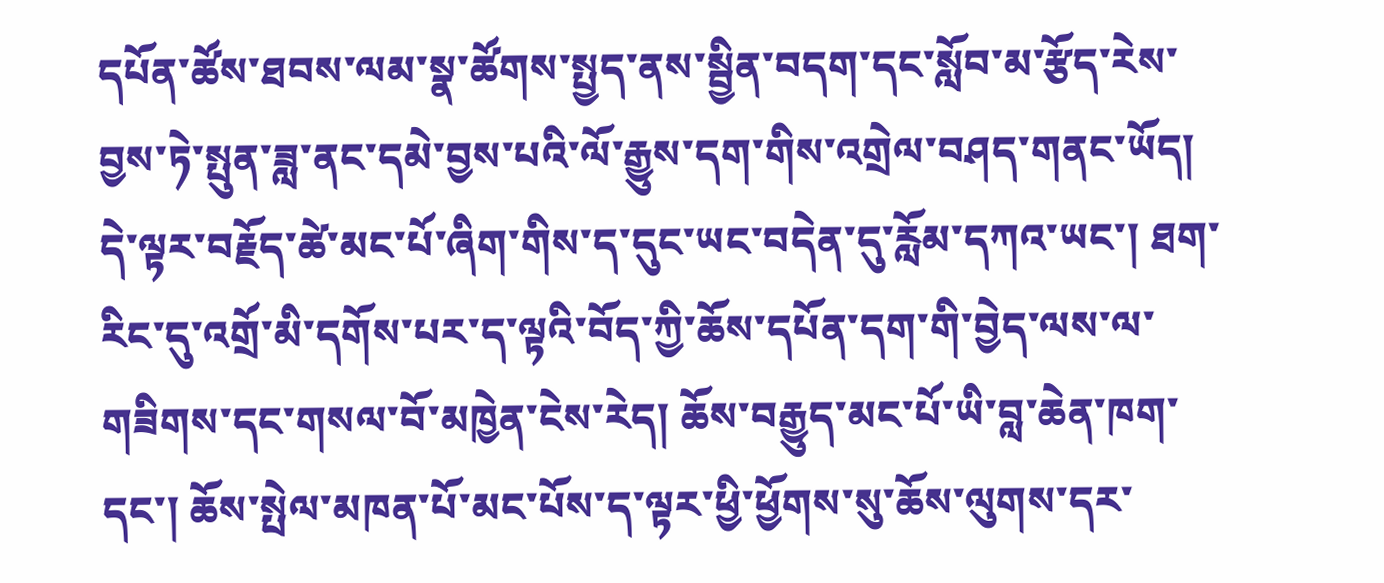དཔོན་ཚོས་ཐབས་ལམ་སྣ་ཚོགས་སྤྱད་ནས་སྦྱིན་བདག་དང་སློབ་མ་རྩོད་རེས་བྱས་ཏེ་སྤུན་ཟླ་ནང་དམེ་བྱས་པའི་ལོ་རྒྱུས་དག་གིས་འགྲེལ་བཤད་གནང་ཡོད།
དེ་ལྟར་བརྗོད་ཚེ་མང་པོ་ཞིག་གིས་ད་དུང་ཡང་བདེན་དུ་རློམ་དཀའ་ཡང་། ཐག་རིང་དུ་འགྲོ་མི་དགོས་པར་ད་ལྟའི་བོད་ཀྱི་ཆོས་དཔོན་དག་གི་བྱེད་ལས་ལ་གཟིགས་དང་གསལ་བོ་མཁྱེན་ངེས་རེད། ཆོས་བརྒྱུད་མང་པོ་ཡི་བླ་ཆེན་ཁག་དང་། ཆོས་སྤེལ་མཁན་པོ་མང་པོས་ད་ལྟར་ཕྱི་ཕྱོགས་སུ་ཆོས་ལུགས་དར་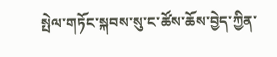སྤེལ་གཏོང་སྐབས་སུ་ང་ཚོས་ཆོས་བྱེད་ཀྱིན་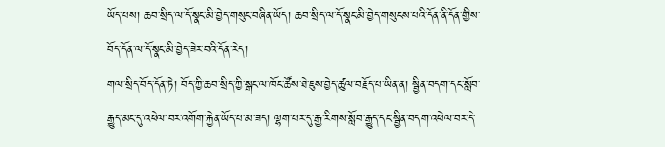ཡོད་པས། ཆབ་སྲིད་ལ་དོ་སྣང་མི་བྱེད་གསུང་བཞིན་ཡོད། ཆབ་སྲིད་ལ་དོ་སྣང་མི་བྱེད་གསུངས་པའི་དོན་ནི་དོན་གྱིས་བོད་དོན་ལ་དོ་སྣང་མི་བྱེད་ཟེར་བའི་དོན་རེད།
གལ་སྲིད་བོད་དོན་ཏེ། བོད་ཀྱི་ཆབ་སྲིད་ཀྱི་སྒང་ལ་ཁོང་ཚོས་ཐེ་ཇུས་བྱེད་ཚུལ་བརྗོད་པ་ཡིན་ན། སྦྱིན་བདག་དང་སློབ་རྒྱུད་མང་དུ་འཕེལ་བར་འགོག་རྐྱེན་ཡོད་པ་མ་ཟད། ལྷག་པར་དུ་རྒྱ་རིགས་སློབ་རྒྱུད་དང་སྦྱིན་བདག་འཕེལ་བར་དེ་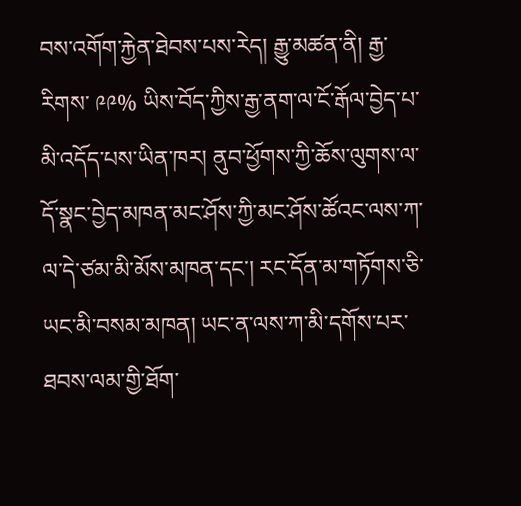བས་འགོག་རྐྱེན་ཐེབས་པས་རེད། རྒྱུ་མཚན་ནི། རྒྱ་རིགས་ ༩༩% ཡིས་བོད་ཀྱིས་རྒྱ་ནག་ལ་ངོ་རྒོལ་བྱེད་པ་མི་འདོད་པས་ཡིན་ཁར། ནུབ་ཕྱོགས་ཀྱི་ཆོས་ལུགས་ལ་དོ་སྣང་བྱེད་མཁན་མང་ཤོས་ཀྱི་མང་ཤོས་ཚོའང་ལས་ཀ་ལ་དེ་ཙམ་མི་མོས་མཁན་དང་། རང་དོན་མ་གཏོགས་ཅི་ཡང་མི་བསམ་མཁན། ཡང་ན་ལས་ཀ་མི་དགོས་པར་ཐབས་ལམ་གྱི་ཐོག་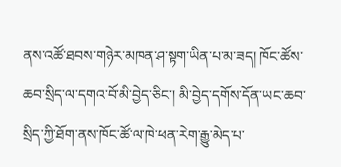ནས་འཚོ་ཐབས་གཉེར་མཁན་ཤ་སྟག་ཡིན་པ་མ་ཟད། ཁོང་ཚོས་ཆབ་སྲིད་ལ་དགའ་བོ་མི་བྱེད་ཅིང་། མི་བྱེད་དགོས་དོན་ཡང་ཆབ་སྲིད་ཀྱི་ཐོག་ནས་ཁོང་ཚོ་ལ་ཁེ་ཕན་རེག་རྒྱུ་མེད་པ་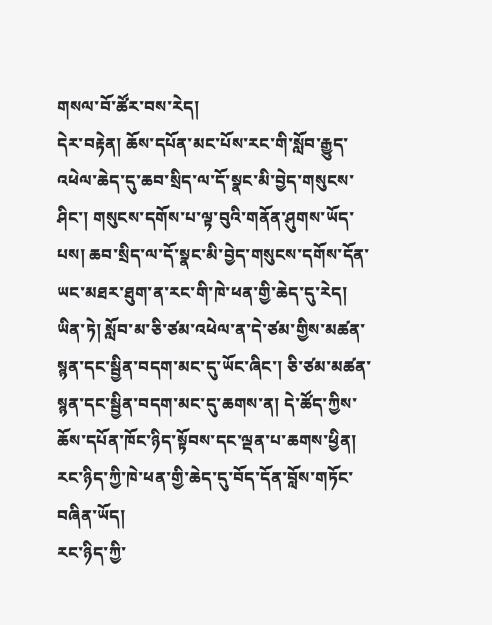གསལ་བོ་ཚོར་བས་རེད།
དེར་བརྟེན། ཆོས་དཔོན་མང་པོས་རང་གི་སློབ་རྒྱུད་འཕེལ་ཆེད་དུ་ཆབ་སྲིད་ལ་དོ་སྣང་མི་བྱེད་གསུངས་ཤིང་། གསུངས་དགོས་པ་ལྟ་བུའི་གནོན་ཤུགས་ཡོད་པས། ཆབ་སྲིད་ལ་དོ་སྣང་མི་བྱེད་གསུངས་དགོས་དོན་ཡང་མཐར་ཐུག་ན་རང་གི་ཁེ་ཕན་གྱི་ཆེད་དུ་རེད། ཡིན་ཏེ། སློབ་མ་ཅི་ཙམ་འཕེལ་ན་དེ་ཙམ་གྱིས་མཚན་སྙན་དང་སྦྱིན་བདག་མང་དུ་ཡོང་ཞིང་། ཅི་ཙམ་མཚན་སྙན་དང་སྦྱིན་བདག་མང་དུ་ཆགས་ན། དེ་ཚོད་ཀྱིས་ཆོས་དཔོན་ཁོང་ཉིད་སྟོབས་དང་ལྡན་པ་ཆགས་ཕྱིན། རང་ཉིད་ཀྱི་ཁེ་ཕན་གྱི་ཆེད་དུ་བོད་དོན་བློས་གཏོང་བཞིན་ཡོད།
རང་ཉིད་ཀྱི་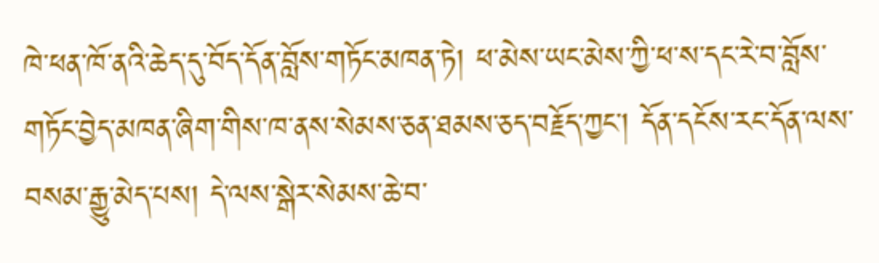ཁེ་ཕན་ཁོ་ནའི་ཆེད་དུ་བོད་དོན་བློས་གཏོང་མཁན་ཏེ། ཕ་མེས་ཡང་མེས་ཀྱི་ཕ་ས་དང་རེ་བ་བློས་གཏོང་བྱེད་མཁན་ཞིག་གིས་ཁ་ནས་སེམས་ཅན་ཐམས་ཅད་བརྗོད་ཀྱང་། དོན་དངོས་རང་དོན་ལས་བསམ་རྒྱུ་མེད་པས། དེ་ལས་སྒེར་སེམས་ཆེ་བ་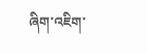ཞིག་འཇིག་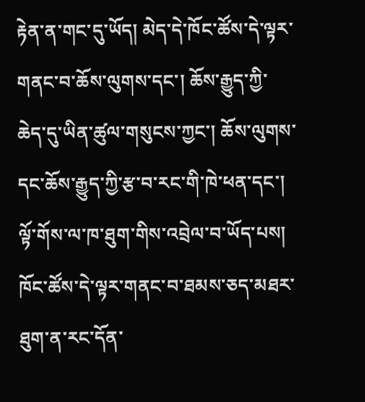རྟེན་ན་གང་དུ་ཡོད། མེད་དེ་ཁོང་ཚོས་དེ་ལྟར་གནང་བ་ཆོས་ལུགས་དང་། ཆོས་རྒྱུད་ཀྱི་ཆེད་དུ་ཡིན་ཚུལ་གསུངས་ཀྱང་། ཆོས་ལུགས་དང་ཆོས་རྒྱུད་ཀྱི་རྩ་བ་རང་གི་ཁེ་ཕན་དང་། ལྟོ་གོས་ལ་ཁ་ཐུག་གིས་འབྲེལ་བ་ཡོད་པས། ཁོང་ཚོས་དེ་ལྟར་གནང་བ་ཐམས་ཅད་མཐར་ཐུག་ན་རང་དོན་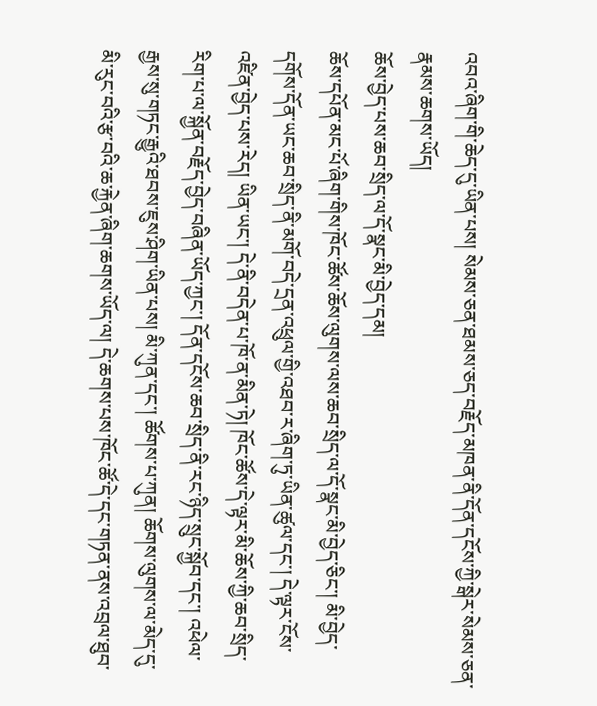འབའ་ཞིག་གི་ཆེད་དུ་ཡིན་པས། སེམས་ཅན་ཐམས་ཅད་བརྗོད་མཁན་ནི་དོན་དངོས་ཀྱི་སྒེར་སེམས་ཅན་རྣམས་ཆགས་ཡོད།
ཆོས་བྱེད་པས་ཆབ་སྲིད་ལ་དོ་སྣང་མི་བྱེད་དམ།
ཆོས་དཔོན་མང་པོ་ཞིག་གིས་ཁོང་ཚོས་ཆོས་ལུགས་ལས་ཆབ་སྲིད་ལ་དོ་སྣང་མི་བྱེད་ཅིང་། མི་བྱེད་དགོས་དོན་ཡང་ཆབ་སྲིད་ནི་མགོ་བདེ་དྲན་འཕྲུལ་གྱི་འཐབ་ར་ཞིག་ཏུ་ཡིན་ཚུལ་དང་། དེ་ལྟར་ངོས་འཛིན་བྱེད་པས་རེད། ཡིན་ཡང་། དེ་ནི་བདེན་པ་ཁོ་ན་མིན་ཏེ། ཁོང་ཚོས་དེ་ལྟར་མི་ཆོས་ཀྱི་ཆབ་སྲིད་རིག་པ་ལ་སྐྱོན་བརྗོད་བྱེད་བཞིན་ཡོད་ཀྱང་། དོན་དངོས་ཆབ་སྲིད་ནི་རང་ཉིད་སྲུང་སྐྱོབ་དང་། འཕེལ་རྒྱས་སུ་གཏང་རྒྱུའི་ཐབས་ཇུས་ཤིག་ཡིན་པས། མི་ཀུན་དང་། ཚོགས་པ་ཀུན། ཆོགས་ལུགས་ལ་མེད་དུ་མི་རུང་བའི་རྩ་བའི་ཆ་རྐྱེན་ཞིག་ཆགས་ཡོད་ལ། དེ་ཆགས་པས་ཁོང་ཚོ་དེ་དང་གཏན་ནས་འབྲལ་ཐུབ་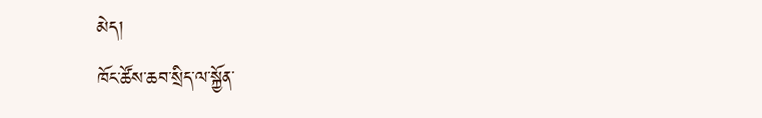མེད།
ཁོང་ཚོས་ཆབ་སྲིད་ལ་སྐྱོན་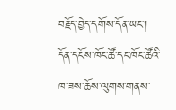བརྗོད་བྱེད་དགོས་དོན་ཡང་། དོན་དངོས་ཁོང་ཚོ་དང་ཁོང་ཚོའི་ཁ་ཟས་ཆོས་ལུགས་གནས་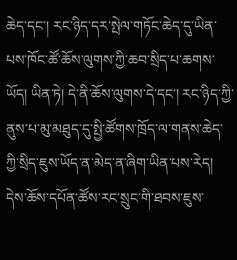ཆེད་དང་། རང་ཉིད་དར་སྤེལ་གཏོང་ཆེད་དུ་ཡིན་པས་ཁོང་ཚོ་ཆོས་ལུགས་ཀྱི་ཆབ་སྲིད་པ་ཆགས་ཡོད། ཡིན་ཏེ། དེ་ནི་ཆོས་ལུགས་དེ་དང་། རང་ཉིད་ཀྱི་ནུས་པ་མུ་མཐུད་དུ་སྤྱི་ཚོགས་ཁྲོད་ལ་གནས་ཆེད་ཀྱི་སྲིད་ཇུས་ཡོད་ན་མེད་ན་ཞིག་ཡིན་པས་རེད། དེས་ཆོས་དཔོན་ཚོས་རང་སྲུང་གི་ཐབས་ཇུས་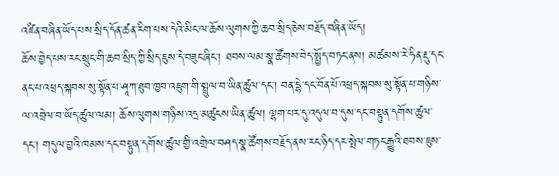འཛིན་བཞིན་ཡོད་པས་སྲིད་དོན་ཚན་རིག་པས་དེའི་མིང་ལ་ཆོས་ལུགས་ཀྱི་ཆབ་སྲིད་ཅེས་བརྗོད་བཞིན་ཡོད།
ཆོས་བྱེད་པས་རང་སྲུང་གི་ཆབ་སྲིད་ཀྱི་སྲིད་ཇུས་དེ་བཟུང་ཞིང་། ཐབས་ལམ་སྣ་ཚོགས་བེད་སྤྱོད་བཏང་ནས། མཚམས་རེ་ཧིན་རྡུ་དང་ནང་པ་འཕྲད་སྐབས་སུ་སྟོན་པ་ཤཱཀ་ཐུབ་ཁྱབ་འཇུག་གི་སྤྲུལ་བ་ཡིན་ཚུལ་དང་། བན་དྷེ་དང་བོན་པོ་འཕྲད་སྐབས་སུ་སྟོན་པ་གཉིས་ལ་འབྲེལ་བ་ཡོད་ཚུལ་ལམ། ཆོས་ལུགས་གཉིས་འདྲ་མཚུངས་ཡིན་ཚུལ། ལྷག་པར་དུ་འདུལ་བ་དུས་དང་བསྟུན་དགོས་ཚུལ་དང་། གདུལ་བྱའི་ཁམས་དང་བསྟུན་དགོས་ཚུལ་གྱི་འགྲེལ་བཤད་སྣ་ཚོགས་བརྗོད་ནས་རང་ཉིད་དར་སྤེལ་གཏང་རྒྱུའི་ཐབས་ཇུས་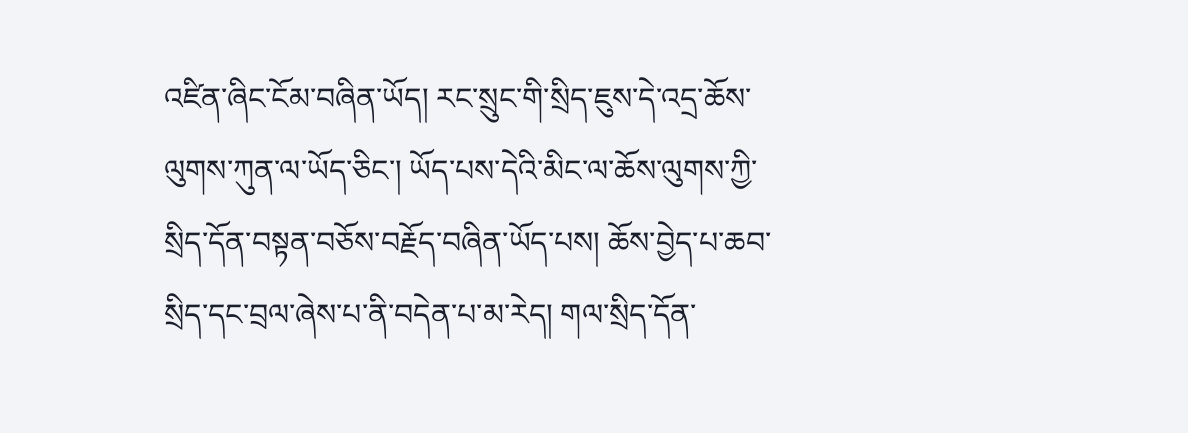འཛིན་ཞིང་ངོམ་བཞིན་ཡོད། རང་སྲུང་གི་སྲིད་ཇུས་དེ་འདྲ་ཆོས་ལུགས་ཀུན་ལ་ཡོད་ཅིང་། ཡོད་པས་དེའི་མིང་ལ་ཆོས་ལུགས་ཀྱི་སྲིད་དོན་བསྟན་བཅོས་བརྗོད་བཞིན་ཡོད་པས། ཆོས་བྱེད་པ་ཆབ་སྲིད་དང་བྲལ་ཞེས་པ་ནི་བདེན་པ་མ་རེད། གལ་སྲིད་དོན་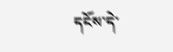དངོས་དེ་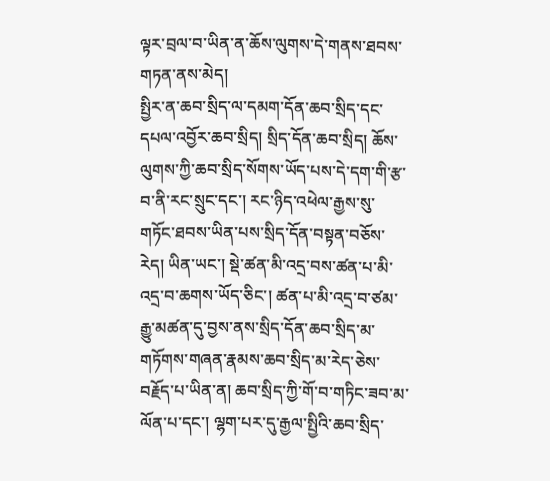ལྟར་བྲལ་བ་ཡིན་ན་ཆོས་ལུགས་དེ་གནས་ཐབས་གཏན་ནས་མེད།
སྤྱིར་ན་ཆབ་སྲིད་ལ་དམག་དོན་ཆབ་སྲིད་དང་དཔལ་འབྱོར་ཆབ་སྲིད། སྲིད་དོན་ཆབ་སྲིད། ཆོས་ལུགས་ཀྱི་ཆབ་སྲིད་སོགས་ཡོད་པས་དེ་དག་གི་རྩ་བ་ནི་རང་སྲུང་དང་། རང་ཉིད་འཕེལ་རྒྱས་སུ་གཏོང་ཐབས་ཡིན་པས་སྲིད་དོན་བསྟན་བཅོས་རེད། ཡིན་ཡང་། སྡེ་ཚན་མི་འདྲ་བས་ཚན་པ་མི་འདྲ་བ་ཆགས་ཡོད་ཅིང་། ཚན་པ་མི་འདྲ་བ་ཙམ་རྒྱུ་མཚན་དུ་བྱས་ནས་སྲིད་དོན་ཆབ་སྲིད་མ་གཏོགས་གཞན་རྣམས་ཆབ་སྲིད་མ་རེད་ཅེས་བརྗོད་པ་ཡིན་ན། ཆབ་སྲིད་ཀྱི་གོ་བ་གཏིང་ཟབ་མ་ལོན་པ་དང་། ལྷག་པར་དུ་རྒྱལ་སྤྱིའི་ཆབ་སྲིད་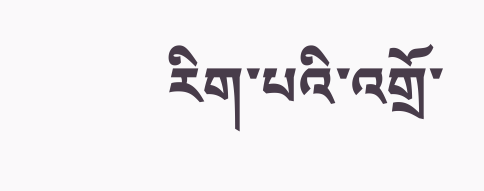རིག་པའི་འགྲོ་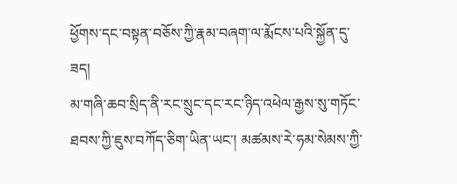ཕྱོགས་དང་བསྟན་བཅོས་ཀྱི་རྣམ་བཞག་ལ་རྨོངས་པའི་སྐྱོན་དུ་ཟད།
མ་གཞི་ཆབ་སྲིད་ནི་རང་སྲུང་དང་རང་ཉིད་འཕེལ་རྒྱས་སུ་གཏོང་ཐབས་ཀྱི་ཇུས་བཀོད་ཅིག་ཡིན་ཡང་། མཚམས་རེ་ཧམ་སེམས་ཀྱི་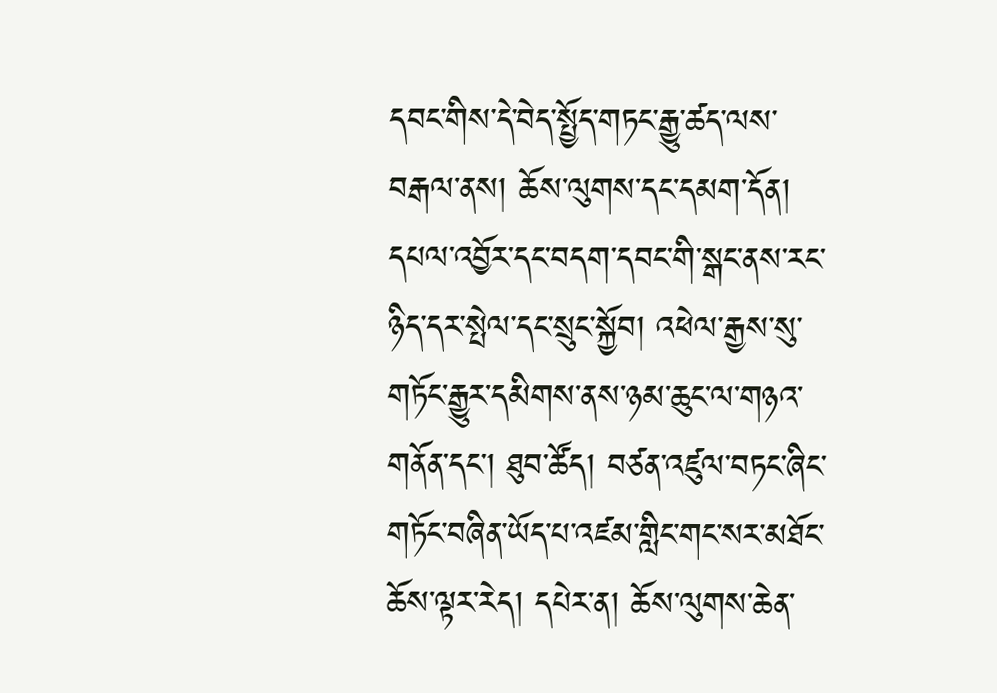དབང་གིས་དེ་བེད་སྤྱོད་གཏང་རྒྱུ་ཚད་ལས་བརྒལ་ནས། ཆོས་ལུགས་དང་དམག་དོན། དཔལ་འབྱོར་དང་བདག་དབང་གི་སྒང་ནས་རང་ཉིད་དར་སྤེལ་དང་སྲུང་སྐྱོབ། འཕེལ་རྒྱས་སུ་གཏོང་རྒྱུར་དམིགས་ནས་ཉམ་ཆུང་ལ་གཉའ་གནོན་དང་། ཐུབ་ཚོད། བཙན་འཛུལ་བཏང་ཞིང་གཏོང་བཞིན་ཡོད་པ་འཛམ་གླིང་གང་སར་མཐོང་ཆོས་ལྟར་རེད། དཔེར་ན། ཆོས་ལུགས་ཆེན་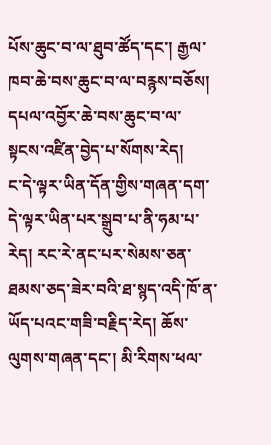པོས་ཆུང་བ་ལ་ཐུབ་ཚོད་དང་། རྒྱལ་ཁབ་ཆེ་བས་ཆུང་བ་ལ་བརྙས་བཅོས། དཔལ་འབྱོར་ཆེ་བས་ཆུང་བ་ལ་སྟངས་འཛིན་བྱེད་པ་སོགས་རེད།
ང་དེ་ལྟར་ཡིན་དོན་གྱིས་གཞན་དག་དེ་ལྟར་ཡིན་པར་སྒྲུབ་པ་ནི་ཧམ་པ་རེད། རང་རེ་ནང་པར་སེམས་ཅན་ཐམས་ཅད་ཟེར་བའི་ཐ་སྙད་འདི་ཁོ་ན་ཡོད་པའང་གཟི་བརྗིད་རེད། ཆོས་ལུགས་གཞན་དང་། མི་རིགས་ཕལ་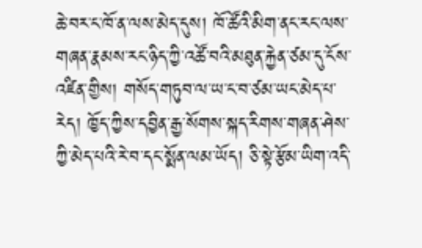ཆེ་བར་ང་ཁོ་ན་ལས་མེད་དུས། ཁོ་ཚོའི་མིག་ནང་རང་ལས་གཞན་རྣམས་རང་ཉིད་ཀྱི་འཚོ་བའི་མཐུན་རྐྱེན་ཙམ་དུ་ངོས་འཛིན་གྱིས། གསོད་གཏུབ་ལ་ཡ་ང་བ་ཙམ་ཡང་མེད་པ་རེད། ཁྱོད་ཀྱིས་དབྱིན་རྒྱ་སོགས་སྐད་རིགས་གཞན་ཤེས་ཀྱི་མེད་པའི་རེ་བ་དང་སྨོན་ལམ་ཡོད། ཅི་སྟེ་རྩོམ་ཡིག་འདི་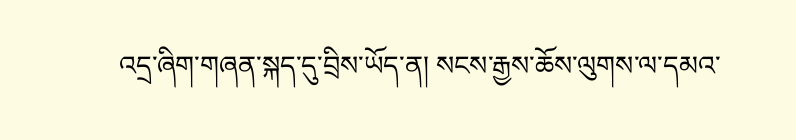འདྲ་ཞིག་གཞན་སྐད་དུ་བྲིས་ཡོད་ན། སངས་རྒྱས་ཆོས་ལུགས་ལ་དམའ་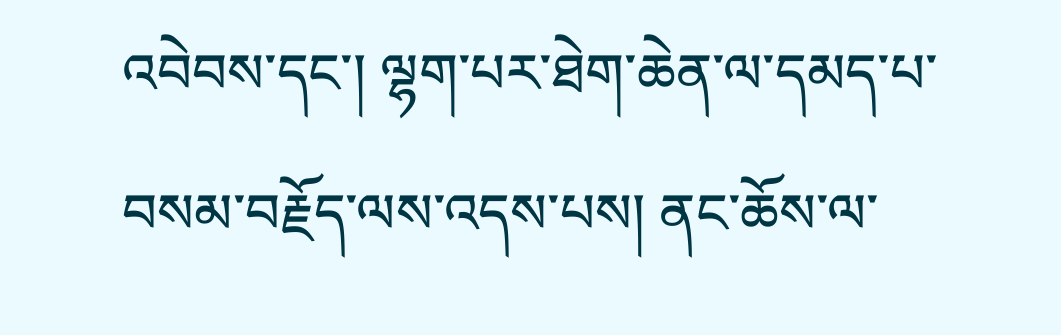འབེབས་དང་། ལྷག་པར་ཐེག་ཆེན་ལ་དམད་པ་བསམ་བརྗོད་ལས་འདས་པས། ནང་ཆོས་ལ་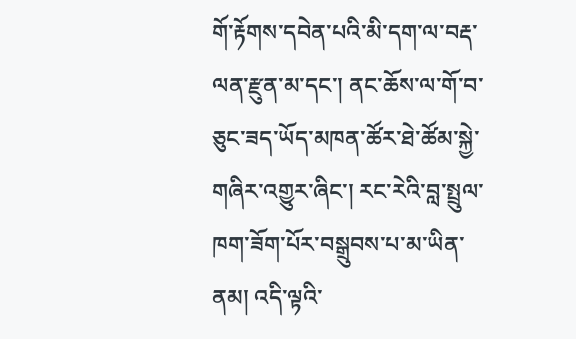གོ་རྟོགས་དབེན་པའི་མི་དག་ལ་བརྡ་ལན་རྫུན་མ་དང་། ནང་ཆོས་ལ་གོ་བ་ཅུང་ཟད་ཡོད་མཁན་ཚོར་ཐེ་ཚོམ་སྐྱེ་གཞིར་འགྱུར་ཞིང་། རང་རེའི་བླ་སྤྲུལ་ཁག་ཟོག་པོར་བསྒྲུབས་པ་མ་ཡིན་ནམ། འདི་ལྟའི་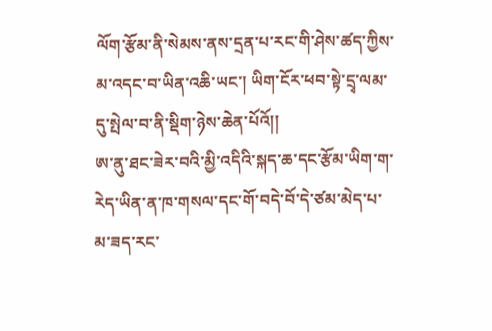ལོག་རྩོམ་ནི་སེམས་ནས་དྲན་པ་རང་གི་ཤེས་ཚད་ཀྱིས་མ་འདང་བ་ཡིན་འཆི་ཡང་། ཡིག་ངོར་ཕབ་སྟེ་དྲྭ་ལམ་དུ་སྤེལ་བ་ནི་སྡིག་ཉེས་ཆེན་པོའོ།།
ཨ་ནུ་ཐང་ཟེར་བའི་མྱི་འདིའི་སྐད་ཆ་དང་རྩོམ་ཡིག་ག་རེད་ཡིན་ན་ཁ་གསལ་དང་གོ་བདེ་བོ་དེ་ཙམ་མེད་པ་མ་ཟད་རང་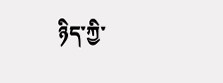ཉིད་ཀྱི་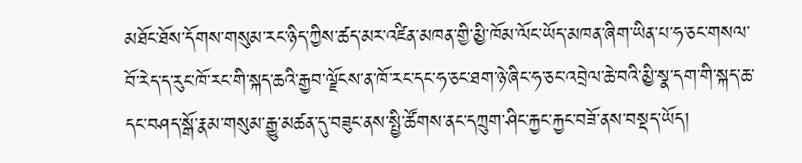མཐོང་ཐོས་དོགས་གསུམ་རང་ཉིད་ཀྱིས་ཚད་མར་འཛིན་མཁན་གྱི་མྱི་ཁོམ་ལོང་ཡོད་མཁན་ཞིག་ཡིན་པ་ཧ་ཅང་གསལ་བོ་རེད་ད་རུང་ཁོ་རང་གི་སྐད་ཆའི་རྒྱབ་ལྗོངས་ན་ཁོ་རང་དང་ཧ་ཅང་ཐག་ཉེ་ཞིང་ཧ་ཅང་འབྲེལ་ཆེ་བའི་མྱི་སྣ་དག་གི་སྐད་ཆ་དང་བཤད་སྒོ་རྣམ་གསུམ་རྒྱུ་མཚན་དུ་བཟུང་ནས་སྤྱི་ཚོགས་ནང་དཀྲུག་ཤིང་རྐྱང་རྐྱང་བཟོ་ནས་བསྡད་ཡོད།